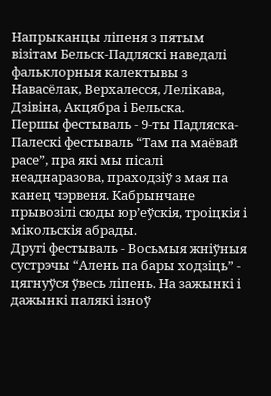Напрыканцы ліпеня з пятым візітам Бельск-Падляскі наведалі фальклорныя калектывы з Навасёлак, Верхалесся, Лелікава, Дзівіна, Акцябра і Бельска.
Першы фестываль - 9-ты Падляска-Палескі фестываль “Там па маёвай расе”, пра які мы пісалі неаднаразова, праходзіў з мая па канец чэрвеня. Кабрынчане прывозілі сюды юр’еўскія, троіцкія і мікольскія абрады.
Другі фестываль - Восьмыя жніўныя сустрэчы “Алень па бары ходзіць” - цягнуўся ўвесь ліпень. На зажынкі і дажынкі палякі ізноў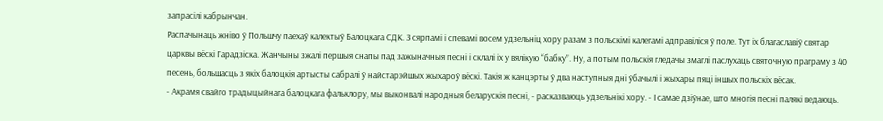запрасілі кабрынчан.
Распачынаць жніво ў Польшчу паехаў калектыў Балоцкага СДК. З сярпамі і спевамі восем удзельніц хору разам з польскімі калегамі адправіліся ў поле. Тут іх благаславіў святар царквы вёскі Гарадзіска. Жанчыны зжалі першыя снапы пад зажыначныя песні і склалі іх у вялікую “бабку”. Ну, а потым польскія гледачы змаглі паслухаць святочную праграму з 40 песень, большасць з якіх балоцкія артысты сабралі ў найстарэйшых жыхароў вёскі. Такія ж канцэрты ў два наступныя дні ўбачылі і жыхары пяці іншых польскіх вёсак.
- Акрамя свайго традыцыйнага балоцкага фальклору, мы выконвалі народныя беларускія песні, - расказваюць удзельнікі хору. - І самае дзіўнае, што многія песні палякі ведаюць.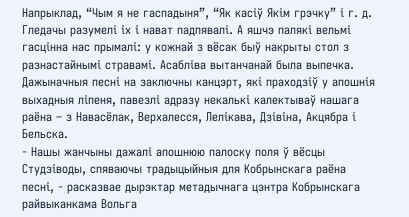Напрыклад, “Чым я не гаспадыня”, “Як касіў Якім грэчку” і г. д. Гледачы разумелі іх і нават падпявалі. А яшчэ палякі вельмі гасцінна нас прымалі: у кожнай з вёсак быў накрыты стол з разнастайнымі стравамі. Асабліва вытанчанай была выпечка.
Дажыначныя песні на заключны канцэрт, які праходзіў у апошнія выхадныя ліпеня, павезлі адразу некалькі калектываў нашага раёна – з Навасёлак, Верхалесся, Лелікава, Дзівіна, Акцябра і Бельска.
- Нашы жанчыны дажалі апошнюю палоску поля ў вёсцы Студзіводы, спяваючы традыцыйныя для Кобрынскага раёна песні, - расказвае дырэктар метадычнага цэнтра Кобрынскага райвыканкама Вольга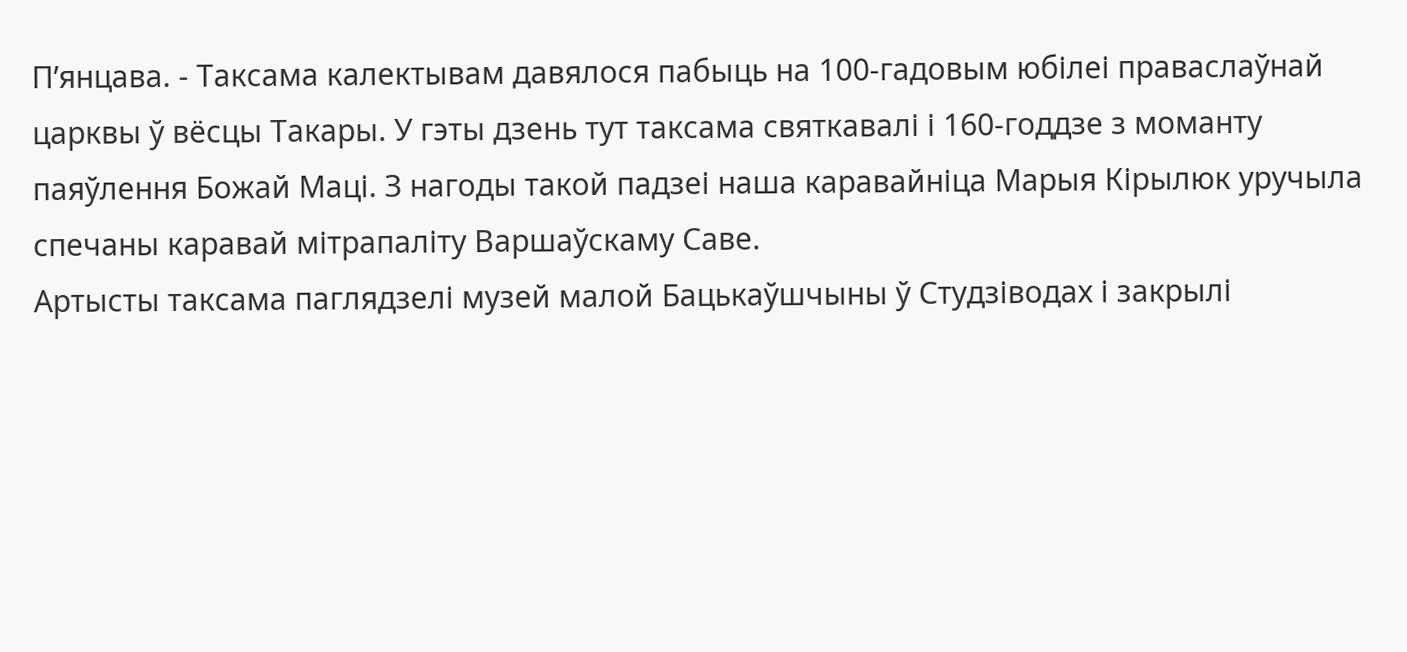П’янцава. - Таксама калектывам давялося пабыць на 100-гадовым юбілеі праваслаўнай царквы ў вёсцы Такары. У гэты дзень тут таксама святкавалі і 160-годдзе з моманту паяўлення Божай Маці. З нагоды такой падзеі наша каравайніца Марыя Кірылюк уручыла спечаны каравай мітрапаліту Варшаўскаму Саве.
Артысты таксама паглядзелі музей малой Бацькаўшчыны ў Студзіводах і закрылі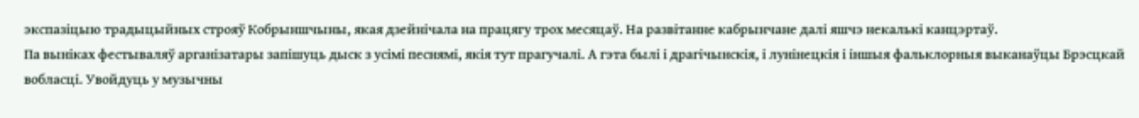экспазіцыю традыцыйных строяў Кобрыншчыны, якая дзейнічала на працягу трох месяцаў. На развітанне кабрынчане далі яшчэ некалькі канцэртаў.
Па выніках фестываляў арганізатары запішуць дыск з усімі песнямі, якія тут прагучалі. А гэта былі і драгічынскія, і лунінецкія і іншыя фальклорныя выканаўцы Брэсцкай вобласці. Увойдуць у музычны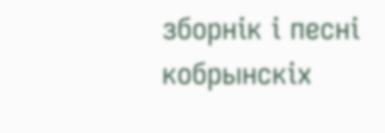зборнік і песні кобрынскіх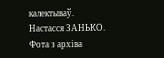калектываў.
Настасся ЗАНЬКО.
Фота з архіва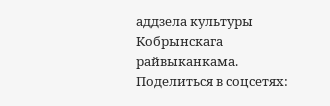аддзела культуры Кобрынскага райвыканкама.
Поделиться в соцсетях: